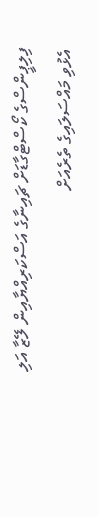ފިލިޕީންސްގެ ކޯސްޓްގާޑަށް ޗައިނާގެ އަސްކަރިއްޔާއިން ލޭޒާ އަލި އެޅުވި މައްސަލައިގެ ތެރެއަށް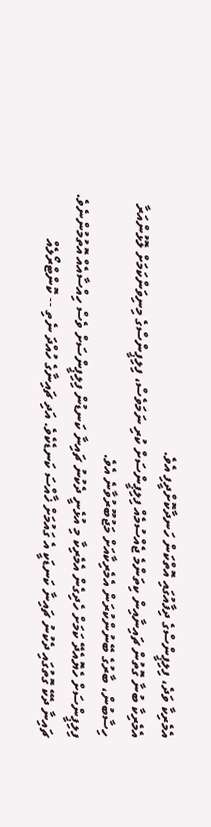އެމެރިކާ ވަދެ، ފިލިޕީންސްގެ ދިފާއުގައި އޮތްކަން ހަނދާކޮށްދީފި އެވެ.
އެމެރިކާ ބުނާ ގޮތުން ޗައިނާއިން ކިތަންމެ ޖެއްސުމެއް ފިލިޕީންސަށް ކުރި ނަމަވެސް، ފިލިޕީންސްގެ މިނިވަންކަމަށް ލޮޅުންއަރާ ހިސާބުން، ބާރުގެ ބޭނުންކުރަން އެމެރިކާއަށް މަޖުބޫރުވާނެ އެވެ.
ފިލިޕީންސަށް ހެޔޮއެދޭ ކަމަށް ހެދިގެން އެމެރިކާ މި އުޅެނީ ދެކުނު ޗައިނާ ކަނޑުން ފިލިޕީންސަށް ވެސް ހިއްސާއެއް އޮތުމުންނެވެ.
ޗައިނާ ދެކޭ ގޮތުގައި ދެކުނު ޗައިނާ ކަނޑަކީ އެ ގައުމަށް ޚާއްސަ ކަނޑެކެވެ. އަދި ޗައިނާގެ ހުއްދަ ނެތި -- ކޮންޓްރޯލެއް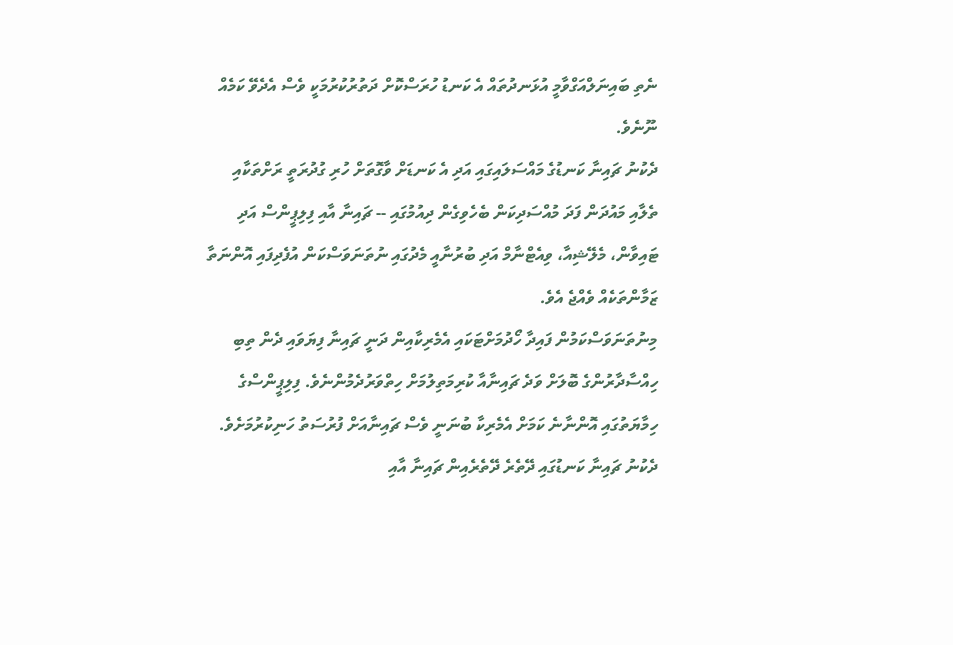ނެތި ބައިނަލްއަގްވާމީ އުޅަނދުތައް އެ ކަނޑު ހުރަސްކޮށް ދަތުރުކުރުމަކީ ވެސް އެދެވޭ ކަމެއް ނޫނެވެ.
ދެކުނު ޗައިނާ ކަނޑުގެ މައްސަލައިގައި އަދި އެ ކަނޑަށް ވާގޮތަށް ހުރި ގުދުރަތީ ރަށްތަކާއި ތެލާއި މައުދަން ފަދަ މުއްސަދިކަން ބެހެވިގެން ދިއުމުގައި -- ޗައިނާ އާއި ފިލިޕީންސް އަދި ޓައިވާން، މެލޭޝިއާ، ވިއެޓްނާމް އަދި ބުރުނާއީ މެދުގައި ނުތަނަވަސްކަން އުފެދިފައި އޮންނަތާ ޒަމާންތަކެއް ވެއްޖެ އެވެ.
މިނުތަނަވަސްކަމުން ފައިދާ ހޯދުމަށްޓަކައި އެމެރިކާއިން ދަނީ ޗައިނާ ފިޔަވައި ދެން ތިބި ހިއްސާދާރުންގެ ބޮލަށް ވަދެ ޗައިނާއާ ކުރިމަތިލުމަށް ހިތްވަރުދެމުންނެވެ. ފިލިޕީންސްގެ ހިމާޔަތުގައި އޮންނާނެ ކަމަށް އެމެރިކާ ބުނަނީ ވެސް ޗައިނާއަށް ފުރުސަތު ހަނިކުރުމަށެވެ.
ދެކުނު ޗައިނާ ކަނޑުގައި ދޭތެރެ ދޭތެރެއިން ޗައިނާ އާއި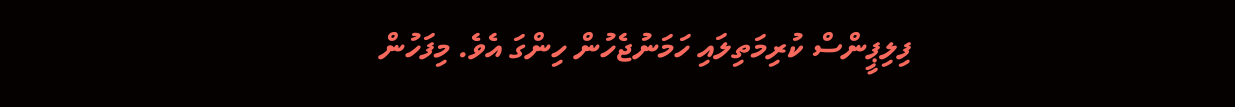ފިލިޕީންސް ކުރިމަތިލައި ހަމަނުޖެހުން ހިންގަ އެވެ. މިފަހުން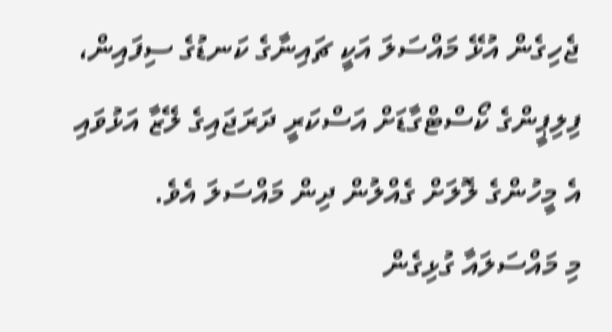ޖެހިގެން އުޅޭ މައްސަލަ އަކީ ޗައިނާގެ ކަނޑުގެ ސިފައިން، ފިލިޕީންގެ ކޯސްޓްގާޑަށް އަސްކަރީ ދަރަޖައިގެ ލޭޒާ އަޅުވައި އެ މީހުންގެ ލޮލަށް ގެއްލުން ދިން މައްސަލަ އެވެ.
މި މައްސަލައާ ގުޅިގެން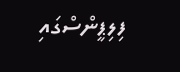ފިލިޕީންސްގައި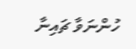ހުންނަވާ ޗައިނާ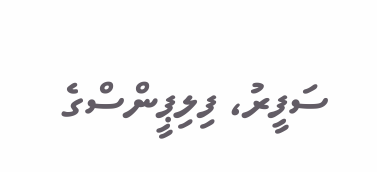ސަފީރު، ފިލިޕީންސްގެ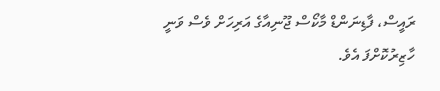ރައީސް، ފާޑިނަންޑް މާކޯސް ޖޫނިއާގެ އަރިހަށް ވެސް ވަނީ ހާޒިރުކޮށްފަ އެވެ.